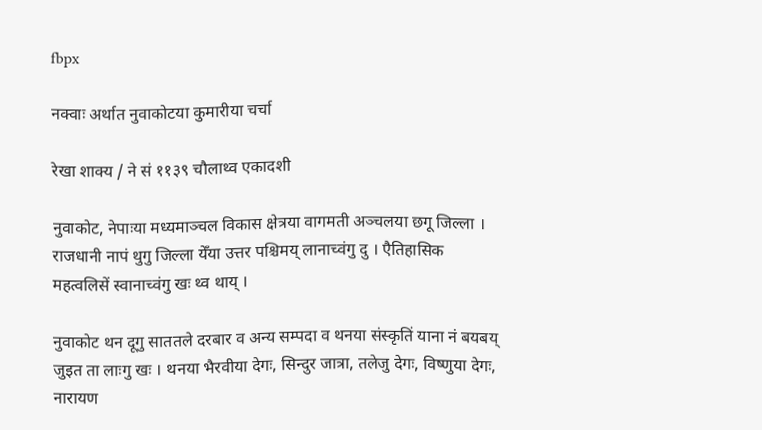fbpx

नक्वाः अर्थात नुवाकोटया कुमारीया चर्चा

रेखा शाक्य / ने सं ११३९ चौलाथ्व एकादशी

नुवाकोट, नेपाःया मध्यमाञ्चल विकास क्षेत्रया वागमती अञ्चलया छगू जिल्ला । राजधानी नापं थुगु जिल्ला येँया उत्तर पश्चिमय् लानाच्वंगु दु । एैतिहासिक महत्वलिसें स्वानाच्वंगु खः थ्व थाय् ।

नुवाकोट थन दूगु साततले दरबार व अन्य सम्पदा व थनया संस्कृतिं याना नं बयबय् जुइत ता लाःगु खः । थनया भैरवीया देगः, सिन्दुर जात्रा, तलेजु देगः, विष्णुया देगः, नारायण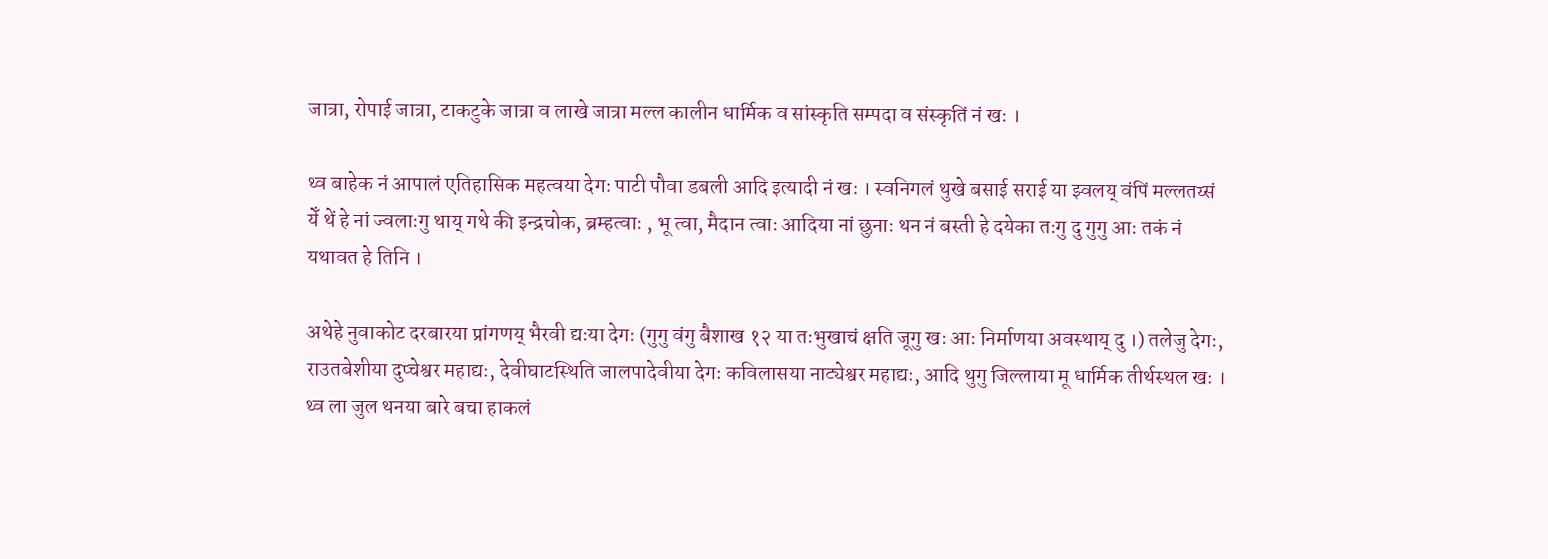जात्रा, रोपाई जात्रा, टाकटुके जात्रा व लाखे जात्रा मल्ल कालीन धार्मिक व सांस्कृति सम्पदा व संस्कृतिं नं खः ।

थ्व बाहेक नं आपालं एतिहासिक महत्वया देगः पाटी पौवा डबली आदि इत्यादी नं खः । स्वनिगलं थुखे बसाई सराई या झ्वलय् वंपिं मल्लतय्सं येँ थें हे नां ज्वलाःगु थाय् गथे की इन्द्रचोक, ब्रम्हत्वाः , भू त्वा, मैदान त्वाः आदिया नां छुनाः थन नं बस्ती हे दयेका तःगु दु गुगु आः तकं नं यथावत हे तिनि ।

अथेहे नुवाकोट दरबारया प्रांगणय् भैरवी द्यःया देगः (गुगु वंगु बैशाख १२ या तःभुखाचं क्षति जूगु खः आः निर्माणया अवस्थाय् दु ।) तलेजु देगः, राउतबेशीया दुप्चेश्वर महाद्यः, देवीघाटस्थिति जालपादेवीया देगः कविलासया नाट्येश्वर महाद्यः, आदि थुगु जिल्लाया मू धार्मिक तीर्थस्थल खः ।
थ्व ला जुल थनया बारे बचा हाकलं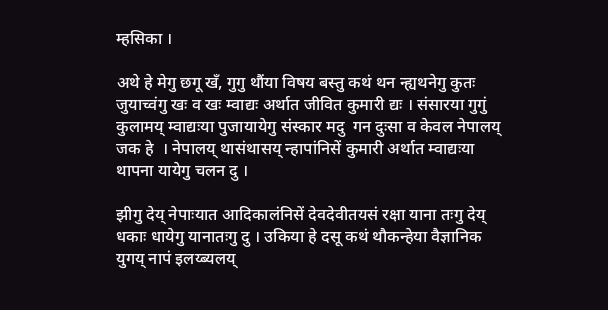म्हसिका ।

अथे हे मेगु छगू खँ, गुगु थौंया विषय बस्तु कथं थन न्ह्यथनेगु कुतः जुयाच्वंगु खः व खः म्वाद्यः अर्थात जीवित कुमारी द्यः । संसारया गुगुं कुलामय् म्वाद्यःया पुजायायेगु संस्कार मदु  गन‌ दुःसा व केवल नेपालय् जक हे  । नेपालय् थासंथासय् न्हापांनिसें कुमारी अर्थात म्वाद्यःया थापना यायेगु चलन दु ।

झीगु देय् नेपाःयात आदिकालंनिसें देवदेवीतयसं रक्षा याना तःगु देय् धकाः धायेगु यानातःगु दु । उकिया हे दसू कथं थौकन्हेया वैज्ञानिक युगय् नापं इलय्ब्यलय्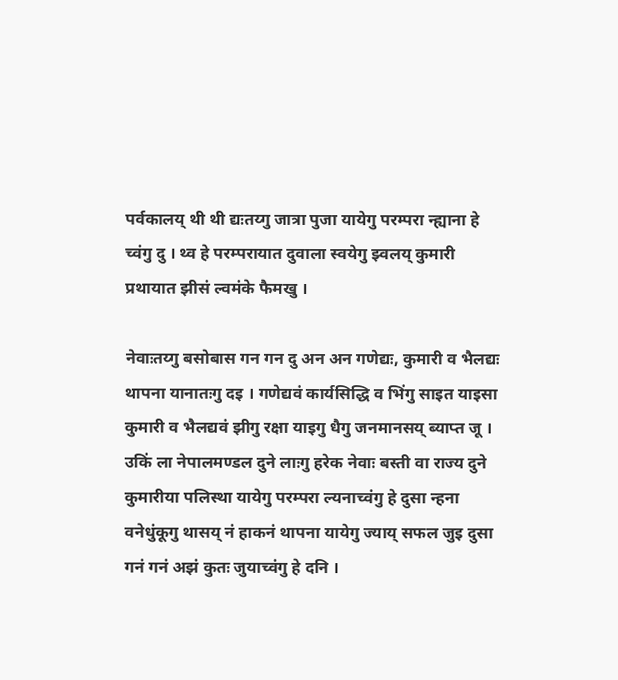पर्वकालय् थी थी द्यःतय्गु जात्रा पुजा यायेगु परम्परा न्ह्याना हे च्वंगु दु । थ्व हे परम्परायात दुवाला स्वयेगु झ्वलय् कुमारी प्रथायात झीसं ल्वमंके फैमखु ।

नेवाःतय्गु बसोबास गन गन दु अन अन गणेद्यः, कुमारी व भैलद्यः थापना यानातःगु दइ । गणेद्यवं कार्यसिद्धि व भिंगु साइत याइसा कुमारी व भैलद्यवं झीगु रक्षा याइगु धैगु जनमानसय् ब्याप्त जू । उकिं ला नेपालमण्डल दुने लाःगु हरेक नेवाः बस्ती वा राज्य दुने कुमारीया पलिस्था यायेगु परम्परा ल्यनाच्वंगु हे दुसा न्हना वनेधुंकूगु थासय् नं हाकनं थापना यायेगु ज्याय् सफल जुइ दुसा गनं गनं अझं कुतः जुयाच्वंगु हे दनि ।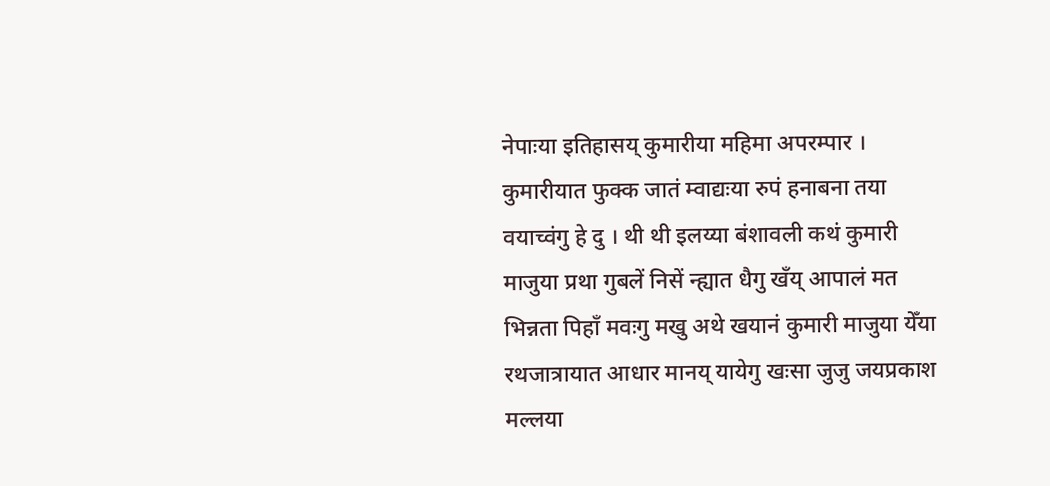नेपाःया इतिहासय् कुमारीया महिमा अपरम्पार । कुमारीयात फुक्क जातं म्वाद्यःया रुपं हनाबना तया वयाच्वंगु हे दु । थी थी इलय्या बंशावली कथं कुमारी माजुया प्रथा गुबलें निसें न्ह्यात धैगु खँय् आपालं मत भिन्नता पिहाँ मवःगु मखु अथे खयानं कुमारी माजुया येँया रथजात्रायात आधार मानय् यायेगु खःसा जुजु जयप्रकाश मल्लया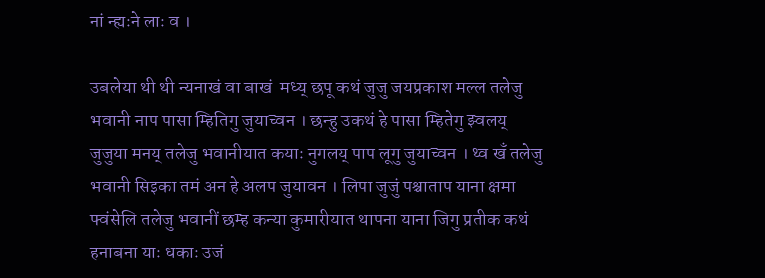नां न्ह्यःने लाः व ।

उबलेया थी थी न्यनाख‌ं वा बाखं  मध्य् छपू कथं जुजु जयप्रकाश मल्ल तलेजु भवानी नाप पासा म्हितिगु जुयाच्वन । छन्हु उकथं हे पासा म्हितेगु झ्वलय् जुजुया मनय् तलेजु भवानीयात कयाः नुगलय् पाप लूगु जुयाच्वन । थ्व खँ तलेजु भवानी सिइका तमं अन हे अलप जुयावन । लिपा जुजुं पश्चाताप याना क्षमा फ्वंसेलि तलेजु भवानीं छम्ह कन्या कुमारीयात थापना याना जिगु प्रतीक कथं हनाबना याः धकाः उजं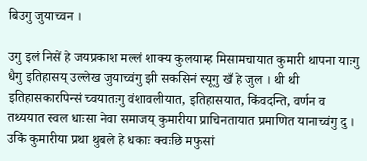बिउगु जुयाच्वन ।

उगु इलं निसें हे जयप्रकाश मल्लं शाक्य कुलयाम्ह मिसामचायात कुमारी थापना याःगु धैगु इतिहासय् उल्लेख जुयाच्वंगु झी सकसिनं स्यूगु खँ हे जुल । थी थी इतिहासकारपिन्सं च्वयातःगु वंशावलीयात, इतिहासयात, किंवदन्ति, वर्णन व तथ्ययात स्वल धाःसा नेवा समाजय् कुमारीया प्राचिनतायात प्रमाणित यानाच्वंगु दु । उकिं कुमारीया प्रथा थुबले हे धकाः क्वःछि मफुसां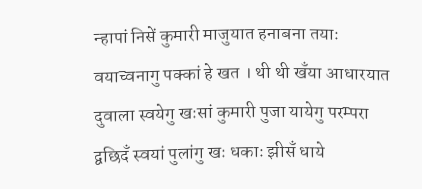न्हापां निसें कुमारी माजुयात हनाबना तयाः वयाच्वनागु पक्कां हे खत । थी थी खँया आधारयात दुवाला स्वयेगु खःसां कुमारी पुजा यायेगु परम्परा द्वछिदँ स्वयां पुलांगु खः धकाः झीसँ धाये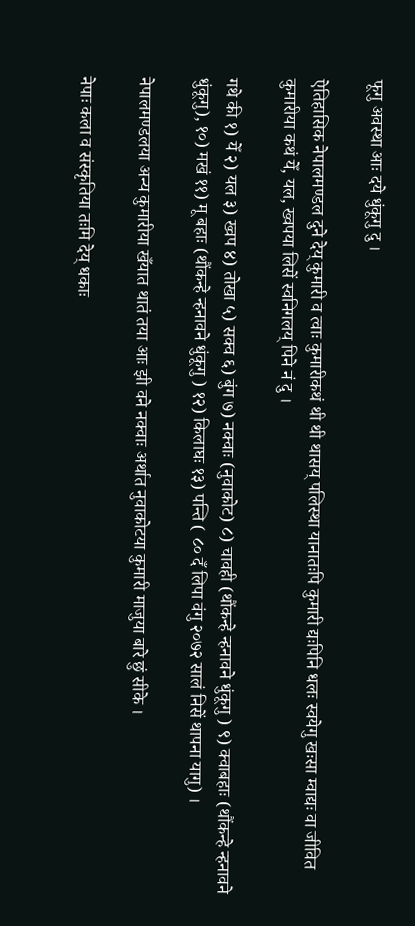फूगु अवस्था आः दये धुंकूगु दु ।

ऐतिहासिक नेपालमण्डल दुने देय् कुमारी व त्वाः कुमारीकथं थी थी थासय् पलिस्था यानातःपि कुमारी द्यःपिनि धलः स्वयेगु खःसा म्वाद्यः वा जीवित कुमारीया कथं येँ, यल, ख्वपया लिसें स्वनिगलय् पिने नं दु ।

गथे की १) येँ २) यल ३) ख्वप ४) तोखा ५) सक्व ६) बुंग ७) नक्वाः (नुवाकोट) ८) चावही (थौंकन्हे न्हनावने धुंकूगु ) ९) क्वाबहाः (थौंकन्हे न्हनावने धुंकूगु), १०) मखं ११) मू बहाः (थौंकन्हे न्हनावने धुंकूगु ) १२) किलाघः १३) पन्ति ( ८० दँ लिपा वंगु २०७२ सालं निसें थापना यागु) ।

नेपालमण्डलया अन्य कुमारीया खँयात थातं तया आः झी वने नक्वाः अर्थात नुवाकोटया कुमारी माजुया बारे छुं सीके ।

नेपाः कला व संस्कृतिया तःमि देय् धकाः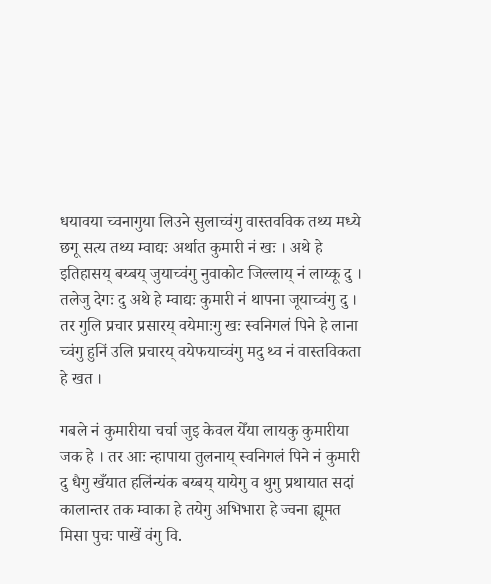धयावया च्वनागुया लिउने सुलाच्वंगु वास्तवविक तथ्य मध्ये छगू सत्य तथ्य म्वाद्यः अर्थात कुमारी नं खः । अथे हे इतिहासय् बय्बय् जुयाच्वंगु नुवाकोट जिल्लाय् नं लाय्कू दु । तलेजु देगः दु अथे हे म्वाद्यः कुमारी नं थापना जूयाच्वंगु दु । तर गुलि प्रचार प्रसारय् वयेमाःगु खः स्वनिगलं पिने हे लाना च्वंगु हुनिं उलि प्रचारय् वयेफयाच्वंगु मदु थ्व नं वास्तविकता हे खत ।

गबले नं कुमारीया चर्चा जुइ केवल येँया लायकु कुमारीया जक हे । तर आः न्हापाया तुलनाय् स्वनिगलं पिने नं कुमारी दु धैगु खँयात हलिंन्यंक बय्बय् यायेगु व थुगु प्रथायात सदां कालान्तर तक म्वाका हे तयेगु अभिभारा हे ज्वना ह्यूमत मिसा पुचः पाखें वंगु वि.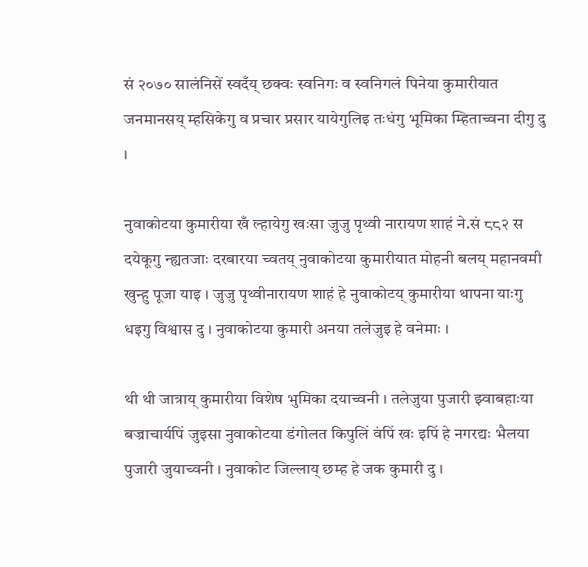सं २०७० सालंनिसें स्वदँय् छक्वः स्वनिगः व स्वनिगलं पिनेया कुमारीयात जनमानसय् म्हसिकेगु व प्रचार प्रसार यायेगुलिइ तःधंगु भूमिका म्हिताच्वना दीगु दु ।

नुवाकोटया कुमारीया खँ ल्हायेगु खःसा जुजु पृथ्वी नारायण शाहं ने.सं ८८२ स दयेकूगु न्ह्यतजाः दरबारया च्वतय् नुवाकोटया कुमारीयात मोहनी बलय् महानवमी खुन्हु पूजा याइ । जुजु पृथ्वीनारायण शाहं हे नुवाकोटय् कुमारीया थापना याःगु धइगु विश्वास दु । नुवाकोटया कुमारी अनया तलेजुइ हे वनेमाः ।

थी थी जात्राय् कुमारीया विशेष भुमिका दयाच्वनी । तलेजुया पुजारी झ्वाबहाःया बज्राचार्यपिं जुइसा नुवाकोटया डंगोलत किपुलिं वंपिं खः इपिं हे नगरद्यः भैलया पुजारी जुयाच्वनी । नुवाकोट जिल्लाय् छम्ह हे जक कुमारी दु ।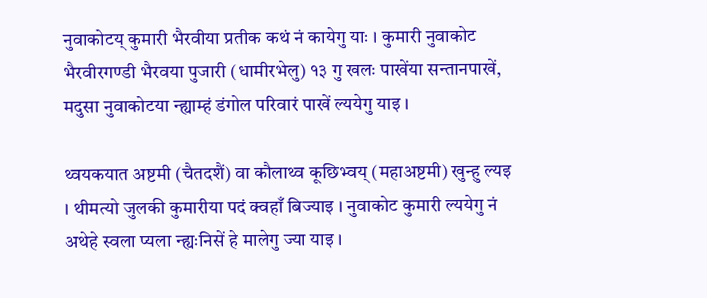नुवाकोटय् कुमारी भैरवीया प्रतीक कथं नं कायेगु याः । कुमारी नुवाकोट भैरवीरगण्डी भैरवया पुजारी (धामीरभेलु) १३ गु खलः पाखेंया सन्तानपाखें, मदुसा नुवाकोटया न्ह्याम्हं डंगोल परिवारं पाखें ल्ययेगु याइ ।

थ्वयकयात अष्टमी (चैतदशैं) वा कौलाथ्व कूछिभ्वय् (महाअष्टमी) खुन्हु ल्यइ । थीमत्यो जुलकी कुमारीया पदं क्वहाँ बिज्याइ । नुवाकोट कुमारी ल्ययेगु नं अथेहे स्वला प्यला न्ह्यःनिसें हे मालेगु ज्या याइ ।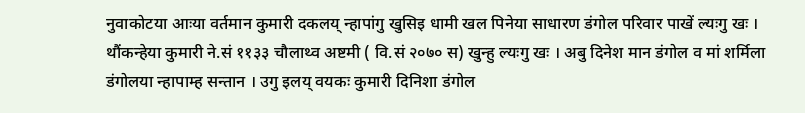नुवाकोटया आःया वर्तमान कुमारी दकलय् न्हापांगु खुसिइ धामी खल पिनेया साधारण डंगोल परिवार पाखें ल्यःगु खः । थौंकन्हेया कुमारी ने.सं ११३३ चौलाथ्व अष्टमी ( वि.सं २०७० स) खुन्हु ल्यःगु खः । अबु दिनेश मान डंगोल व मां शर्मिला डंगोलया न्हापाम्ह सन्तान । उगु इलय् वयकः कुमारी दिनिशा डंगोल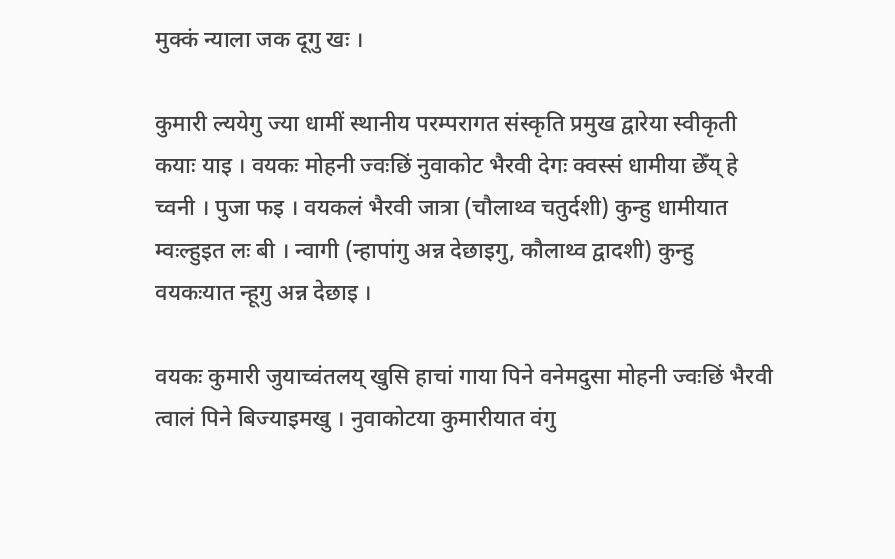मुक्कं न्याला जक दूगु खः ।

कुमारी ल्ययेगु ज्या धामीं स्थानीय परम्परागत संस्कृति प्रमुख द्वारेया स्वीकृती कयाः याइ । वयकः मोहनी ज्वःछिं नुवाकोट भैरवी देगः क्वस्सं धामीया छेँय् हे च्वनी । पुजा फइ । वयकलं भैरवी जात्रा (चौलाथ्व चतुर्दशी) कुन्हु धामीयात म्वःल्हुइत लः बी । न्वागी (न्हापांगु अन्न देछाइगु, कौलाथ्व द्वादशी) कुन्हु वयकःयात न्हूगु अन्न देछाइ ।

वयकः कुमारी जुयाच्वंतलय् खुसि हाचां गाया पिने वनेमदुसा मोहनी ज्वःछिं भैरवी त्वालं पिने बिज्याइमखु । नुवाकोटया कुमारीयात वंगु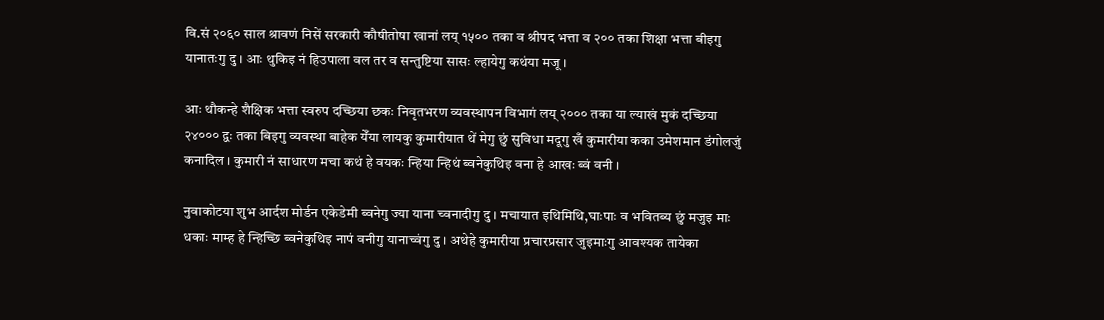वि.सं २०६० साल श्रावणं निसें सरकारी कौषीतोषा खानां लय् १५०० तका व श्रीपद भत्ता व २०० तका शिक्षा भत्ता बीइगु यानातःगु दु । आः थुकिइ नं हिउपाला वल तर व सन्तुष्टिया सासः ल्हायेगु कथंया मजू ।

आः थौकन्हे शैक्षिक भत्ता स्वरुप दच्छिया छकः निवृतभरण व्यवस्थापन विभागं लय् २००० तका या ल्याखं मुकं दच्छिया २४००० द्वः तका बिइगु व्यवस्था बाहेक येँया लायकु कुमारीयात थें मेगु छुं सुविधा मदूगु खँ कुमारीया कका उमेशमान डंगोलजुं कनादिल । कुमारी नं साधारण मचा कथं हे वयकः न्हिया न्हिथं ब्वनेकुथिइ वना हे आखः ब्वं वनी ।

नुवाकोटया शुभ आर्दश मोर्डन एकेडेमी ब्वनेगु ज्या याना च्वनादीगु दु । मचायात इथिमिथि,घाःपाः व भवितब्य छुं मजुइ माः धकाः माम्ह हे न्हिच्छि ब्वनेकुथिइ नापं वनीगु यानाच्वंगु दु । अथेहे कुमारीया प्रचारप्रसार जुइमाःगु आवश्यक तायेका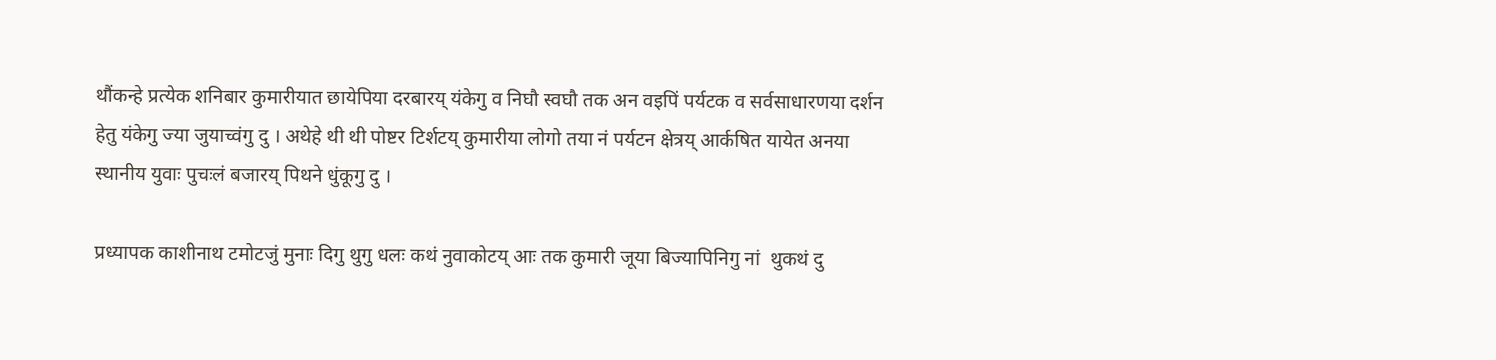थौंकन्हे प्रत्येक शनिबार कुमारीयात छायेपिया दरबारय् यंकेगु व निघौ स्वघौ तक अन वइपिं पर्यटक व सर्वसाधारणया दर्शन हेतु यंकेगु ज्या जुयाच्वंगु दु । अथेहे थी थी पोष्टर टिर्शटय् कुमारीया लोगो तया नं पर्यटन क्षेत्रय् आर्कषित यायेत अनया स्थानीय युवाः पुचःलं बजारय् पिथने धुंकूगु दु ।

प्रध्यापक काशीनाथ टमोटजुं मुनाः दिगु थुगु धलः कथं नुवाकोटय् आः तक कुमारी जूया बिज्यापिनिगु नां  थुकथं दु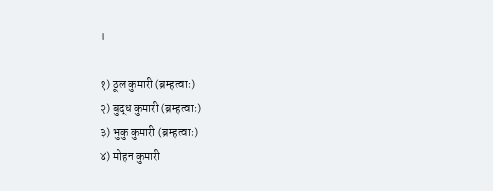।

१) ठूल कुमारी (ब्रम्हत्वाः)
२) बुद्ध कुमारी (ब्रम्हत्वाः)
३) भुकु कुमारी (ब्रम्हत्वाः)
४) मोहन कुमारी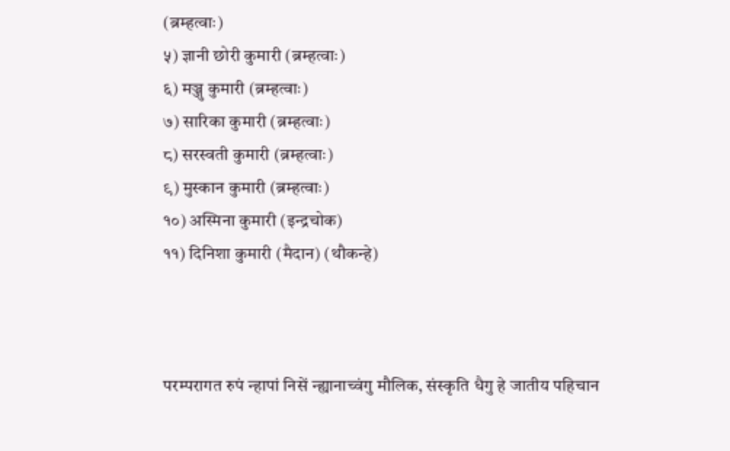(ब्रम्हत्वाः)
५) ज्ञानी छोरी कुमारी (ब्रम्हत्वाः)
६) मञ्जु कुमारी (ब्रम्हत्वाः)
७) सारिका कुमारी (ब्रम्हत्वाः)
८) सरस्वती कुमारी (ब्रम्हत्वाः)
९) मुस्कान कुमारी (ब्रम्हत्वाः)
१०) अस्मिना कुमारी (इन्द्रचोक)
११) दिनिशा कुमारी (मैदान) (थौकन्हे)



परम्परागत रुपं न्हापां निसें न्ह्यानाच्वंगु मौलिक, संस्कृति धैगु हे जातीय पहिचान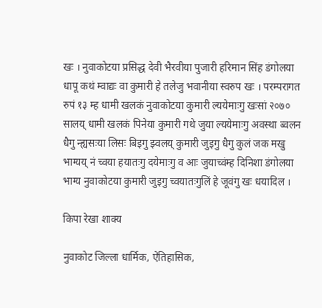खः । नुवाकोटया प्रसिद्ध देवी भैरवीया पुजारी हरिमान सिंह डंगोलया धापू कथं म्वाद्यः वा कुमारी हे तलेजु भवानीया स्वरुप खः । परम्परागत रुपं १३ म्ह धामी खलकं नुवाकोटया कुमारी ल्ययेमाःगु खःसां २०७० सालय् धामी खलकं पिनेया कुमारी गथे जुया ल्ययेमाःगु अवस्था ब्वलन धैगु न्ह्यसःया लिसः बिइगु झ्वलय् कुमारी जुइगु धैगु कुलं जक मखु भाग्यय् नं च्वया हयातःगु दयेमाःगु व आः जुयाच्वंम्ह दिनिशा डंगोलया भाग्य नुवाकोटया कुमारी जुइगु च्वयातःगुलिं हे जूवंगु खः धयादिल ।

किपा रेखा शाक्य

नुवाकोट जिल्ला धार्मिक, ऐतिहासिक,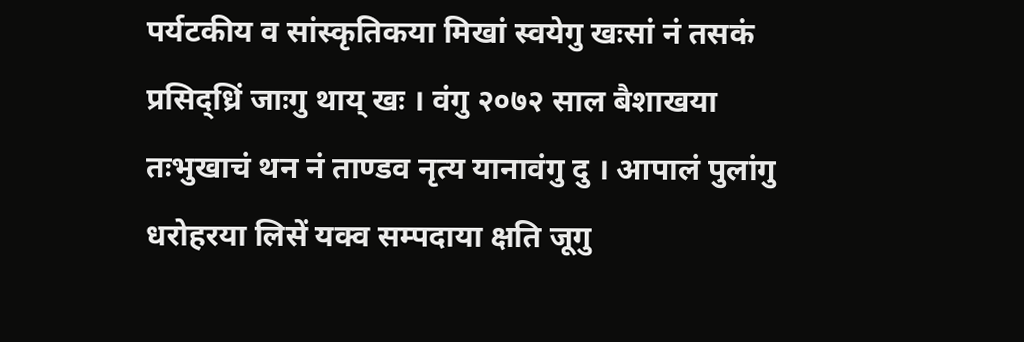पर्यटकीय व सांस्कृतिकया मिखां स्वयेगु खःसां नं तसकं प्रसिद्ध्रिं जाःगु थाय् खः । वंगु २०७२ साल बैशाखया तःभुखाचं थन नं ताण्डव नृत्य यानावंगु दु । आपालं पुलांगु धरोहरया लिसें यक्व सम्पदाया क्षति जूगु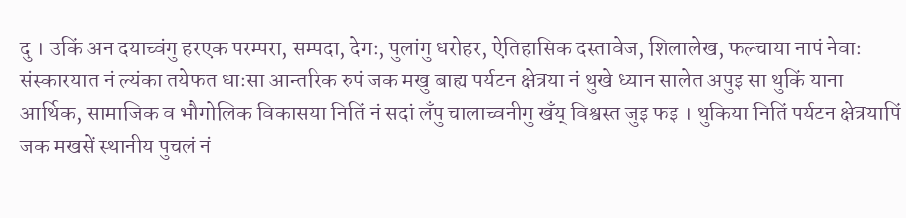दु । उकिं अन दयाच्वंगु हरएक परम्परा, सम्पदा, देगः, पुलांगु धरोहर, ऐतिहासिक दस्तावेज, शिलालेख, फल्चाया नापं नेवाः संस्कारयात नं ल्यंका तयेफत धाःसा आन्तरिक रुपं जक मखु बाह्य पर्यटन क्षेत्रया नं थुखे ध्यान सालेत अपुइ सा थुकिं याना आर्थिक, सामाजिक व भौगोलिक विकासया नितिं नं सदां लँपु चालाच्वनीगु खँय् विश्वस्त जुइ फइ । थुकिया नितिं पर्यटन क्षेत्रयापिं जक मखसें स्थानीय पुचलं नं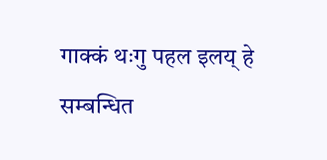गाक्कं थःगु पहल इलय् हे सम्बन्धित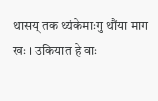थासय् तक थ्यंकेमाःगु थौंया माग खः । उकियात हे वाः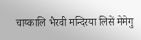चाय्कालि भैरवी मन्दिरया लिसें मेमेगु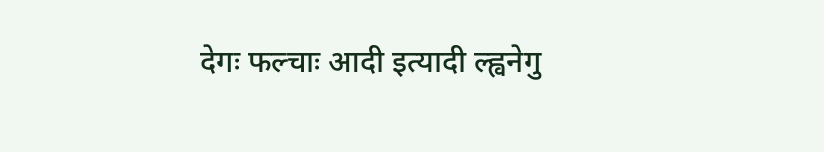देगः फल्चाः आदी इत्यादी ल्ह्वनेगु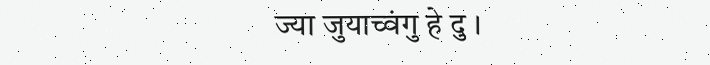ज्या जुयाच्वंगु हे दु ।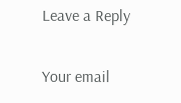Leave a Reply

Your email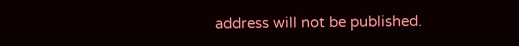address will not be published.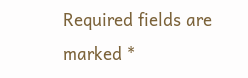Required fields are marked *